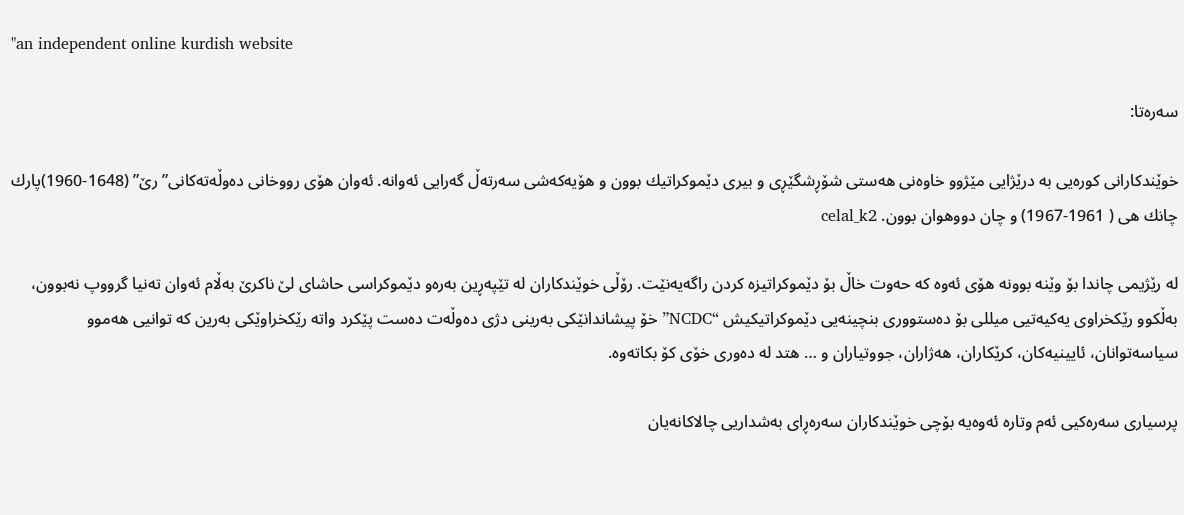"an independent online kurdish website

سه‌ره‌تا:

خوێندكارانی كوره‌یی به‌ درێژایی مێژوو خاوه‌نی هه‌ستی شۆڕشگێڕی و بیری دێموكراتیك بوون و هۆیه‌كه‌شی سه‌رته‌ڵ گه‌رایی ئه‌وانه‌. ئه‌وان هۆی رووخانی ده‌وڵه‌ته‌كانی” رێ” (1648-1960)پارك چانك هی ( 1961-1967) و چان دووهوان بوون. celal_k2

له‌ رێژیمی‌ چاندا بۆ وێنه‌ بوونه‌ هۆی ئه‌وه‌ كه‌ حه‌وت خاڵ بۆ دێموكراتیزه‌ كردن راگه‌یه‌نێت. رۆڵی خوێندكاران له‌ تێپه‌ڕین به‌ره‌و دێموكراسی حاشای لێ ناكرێ به‌ڵام ئه‌وان ته‌نیا گرووپ نه‌بوون، به‌ڵكوو رێكخراوی یه‌كیه‌تیی میللی بۆ ده‌ستووری‌ بنچینه‌یی‌ دێموكراتیكیش “NCDC” خۆ پیشاندانێكی به‌رینی دژی ده‌وڵه‌ت ده‌ست پێكرد واته‌ رێكخراوێكی به‌رین كه‌ توانیی هه‌موو سیاسه‌توانان، ئایینیه‌كان، كرێكاران، هه‌ژاران، جووتیاران و … هتد له‌ ده‌وری خۆی كۆ بكاته‌وه‌.

پرسیاری سه‌ره‌كیی ئه‌م وتاره‌ ئه‌وه‌یه‌ بۆچی خوێندكاران سه‌ره‌ڕای به‌شداریی چالاكانه‌یان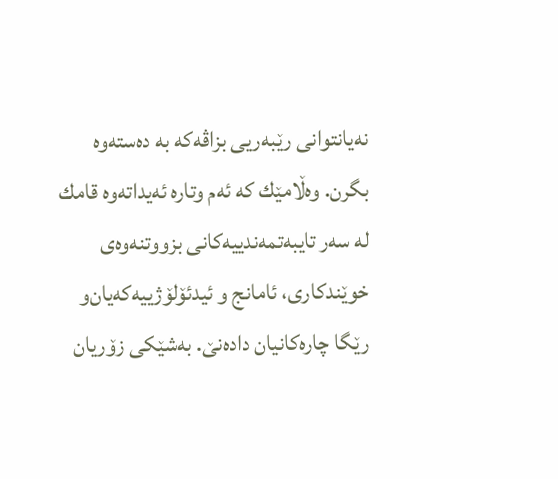نه‌یانتوانی رێبه‌ریی بزاڤه‌كه‌ به‌ ده‌سته‌وه‌ بگرن. وه‌ڵامێك كه‌ ئه‌م وتاره‌ ئه‌یداته‌وه‌ قامك له‌ سه‌ر تایبه‌تمه‌ندییه‌كانی بزووتنه‌وه‌ی خوێندكاری، ئامانج و ئیدئۆلۆژییه‌كه‌یان‌و رێگا چاره‌كانیان داده‌نێ. به‌شێكی زۆریان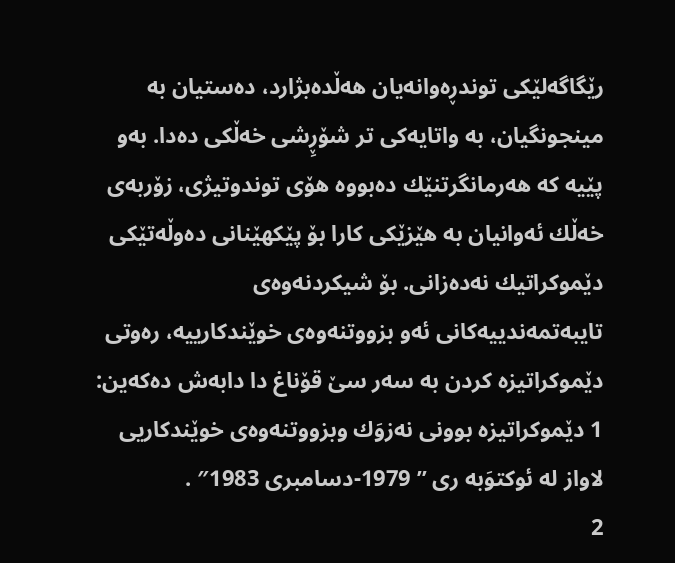رێگاگه‌لێكی توندڕه‌وانه‌یان هه‌ڵده‌بژارد، ده‌ستیان به‌ مینجونگیان، به‌ واتایه‌كی تر شۆڕِشی خه‌ڵكی ده‌دا. به‌و پێیه‌ كه‌ هه‌رمانگرتنێك ده‌بووه‌ هۆی توندوتیژی، زۆربه‌ی خه‌ڵك ئه‌وانیان به‌ هێزێكی كارا بۆ پێكهێنانی ده‌وڵه‌تێكی دێموكراتیك نه‌ده‌زانی. بۆ شیكردنه‌وه‌ی تایبه‌تمه‌ندییه‌كانی ئه‌و بزووتنه‌وه‌ی خوێندكارییه‌، ره‌وتی دێموكراتیزه‌ كردن به‌ سه‌ر سێ قۆناغ دا دابه‌ش ده‌كه‌ین:
1 دێموكراتیزه‌ بوونی‌ نه‌زوَك وبزووتنه‌وه‌ی‌ خوێندكاریی‌ لاواز له‌ ئوكتوَبه‌ ری‌ ” 1979-دسامبری‌ 1983″ .
2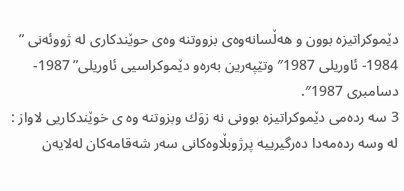دێموكراتیزه‌ بوون و هه‌ڵسانه‌وه‌ی‌ بزووتنه‌ وه‌ی‌ حوێندكاری‌ له‌ ژووئه‌نی‌ ” 1984- ئاوریلی‌ 1987″ وتێپه‌رین به‌ره‌و دێموكراسیی‌ ئاوریلی‌” 1987- دسامبری‌ 1987″.
3 سه‌ رده‌می‌ دێموكراتیزه‌ بوونی‌ نه‌ زوَك وبزوتنه‌ وه‌ ی‌ خوێندكاریی‌ لاواز : له‌ وسه‌ رده‌مه‌دا ده‌رگیرییه‌ پرژوبڵاوه‌كانی‌ سه‌ر شه‌قامه‌كان له‌لایه‌ن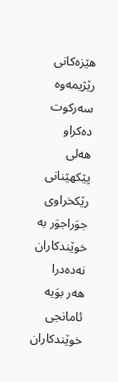هێزه‌كانی‌ رێژیمه‌وه‌ سه‌ركوت ده‌كراو هه‌لی‌ پێكهێنانی‌ رێكخراوی‌ جوَراجوَر به‌ خوێندكاران نه‌ده‌درا هه‌ر بوَیه‌ ئامانجی‌ خوێندكاران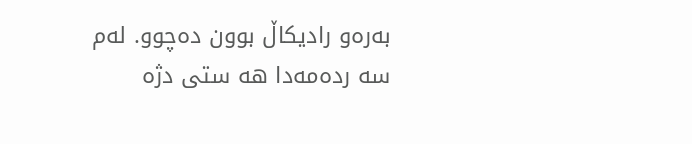به‌ره‌و رادیكاڵ بوون ده‌چوو. له‌م سه‌ رده‌مه‌دا هه‌ ستی‌ دژه‌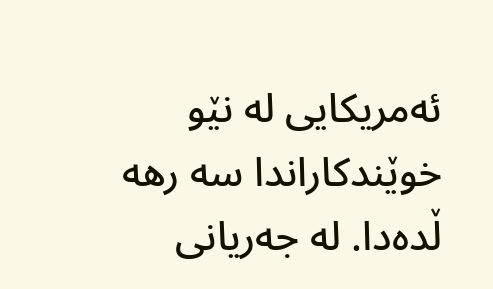ئه‌مریكایی‌ له‌ نێو خوێندكاراندا سه‌ رهه‌ ڵده‌دا. له‌ جه‌ریانی‌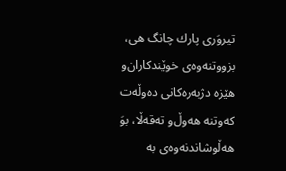تیروَری‌ پارك چانگ هی‌، بزووتنه‌وه‌ی‌ خوێندكاران‌و هێزه‌ دژبه‌ره‌كانی‌ ده‌وڵه‌ت كه‌وتنه‌ هه‌وڵ‌و ته‌قه‌ڵا، بوَ هه‌ڵوشاندنه‌وه‌ی‌ به‌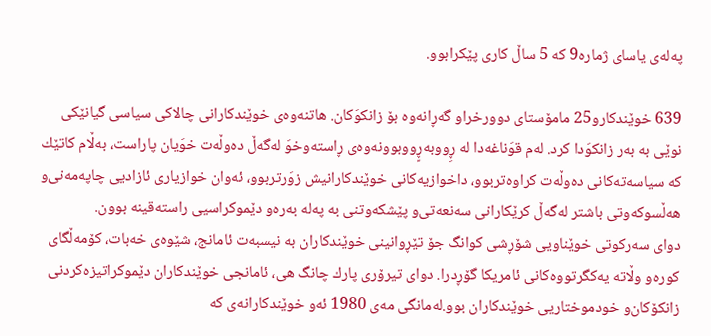په‌له‌ی‌ یاسای‌ ژماره‌9 كه‌ 5 ساڵ كاری‌ پێكرابوو.

639 خوێندكار‌و25 مامۆستای‌ دوورخراو گه‌ڕانه‌وه‌ بۆ زانكوَكان. هاتنه‌وه‌ی‌ خوێندكارانی‌ چالاكی‌ سیاسی‌ گیانێكی‌ نوێی‌ به‌ به‌ر زانكوَدا كرد. له‌م قوَناغه‌دا له‌ ڕِووبه‌ڕٍووبوونه‌وه‌ی‌ ڕاسته‌وخوَ له‌گه‌ڵ ده‌وڵه‌ت خوَیان پاراست، به‌ڵام كاتێك كه‌ سیاسه‌ته‌كانی‌ ده‌وڵه‌ت كراوه‌تربوو، داخوازیه‌كانی‌ خوێندكارانیش زوَرتربوو، ئه‌وان خوازیاری‌ ئازادیی چاپه‌مه‌نی‌و هه‌ڵسوكه‌وتی باشتر له‌گه‌ڵ كرێكارانی سه‌نعه‌تی‌و پێشكه‌وتنی به‌ په‌له‌ به‌ره‌و دێموكراسیی راسته‌قینه‌ بوون.
دوای سه‌ركوتی خوێناویی شۆڕشی كوانگ جۆ تێڕوانینی خوێندكاران به‌ نیسبه‌ت ئامانج، شێوه‌ی خه‌بات، كۆمه‌ڵگای كوره‌‌و وڵاته‌ یه‌كگرتووه‌كانی ئامریكا گۆڕدرا. دوای تیرۆری پارك چانگ هی، ئامانجی‌ خوێندكاران دێموكراتیزه‌كردنی‌ زانكۆكان‌و خودموختاریی‌ خوێندكاران بوو.له‌مانگی‌ مه‌ی‌ 1980 ئه‌و خوێندكارانه‌ی‌ كه‌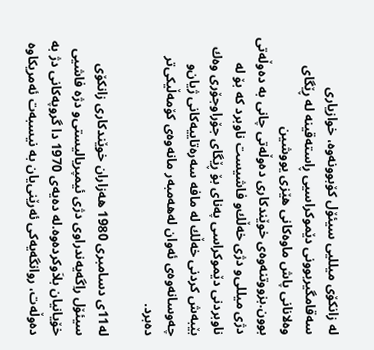له‌ زانكۆی میللیی‌ سیئۆل كۆبوونه‌وه‌، خوازیاری‌ سه‌قامگیربوونی‌ دێموكراسیی‌ ڕاسته‌قینه‌ له‌ ڕێگای وه‌لانانی‌ پاش ماوه‌كانی‌ هێزی‌ یووشین بوون.بزووتنه‌وه‌ی‌ خوێندكاری‌ ده‌وڵه‌تی‌ چانی‌ به‌ ده‌وڵه‌تی‌ دژی‌ میللی‌‌و دژی‌ خه‌ڵك‌و فاشیست ناوبرد كه‌ بۆ له‌ ناوبردنی‌ دێموكراسی‌ په‌نای‌ بۆ ڕێگای‌ جۆراوجۆری‌ وه‌ك بێبه‌ش كردنی‌ خه‌ڵك له‌ مافه‌ سه‌ره‌تاییه‌كانی‌ ژیان‌و چه‌وسانه‌وه‌ی‌ ئه‌وان له‌هه‌مبه‌ر مانه‌وه‌ی‌ كۆمه‌ڵیكی‌تر ده‌برد.

له‌11ی‌ دسامبری‌ 1980 هه‌زاران خوێندكاری‌ زانكۆی‌ سیئۆل راِگه‌یه‌ندراوی‌ دژی‌ ئیمپریالیستی‌‌و دژه‌ فاشیی‌ خۆیانیان بلاَوكرده‌وه‌.له‌ ده‌یه‌ی‌ 1970 دا گروپه‌كانی‌ دژ به‌ ده‌وڵه‌ت، روانگه‌یه‌كی‌ ئه‌رێنی‌یان به‌ نیسبه‌ت ئه‌مریكاوه‌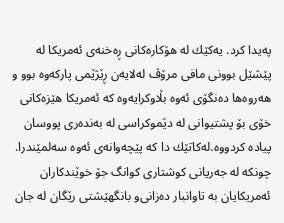په‌یدا كرد. یه‌كێك له‌ هۆكاره‌كانی‌ ڕه‌خنه‌ی‌ ئه‌مریكا له‌ پێشێل بوونی‌ مافی‌ مرۆڤ له‌لایه‌ن ڕێژێمی‌ پاركه‌وه‌ بوو و هه‌روه‌ها ده‌نگۆی‌ ئه‌وه‌ بڵاوكرایه‌وه‌ كه‌ ئه‌مریكا هێزه‌كانی‌ خۆی‌ بۆ پشتیوانی‌ له‌ دێموكراسی‌ له‌ به‌نده‌ری‌ پووسان پیاده‌ كردووه‌.له‌كاتێك دا كه‌ پێچه‌وانه‌ی‌ ئه‌وه‌ سه‌لمێندرا. چونكه‌ له‌ جه‌ریانی‌ كوشتاری‌ كوانگ جۆ خوێندكاران ئه‌مریكایان به‌ تاوانبار ده‌زانی‌‌و بانگهێشتی‌ رێگان له‌ جان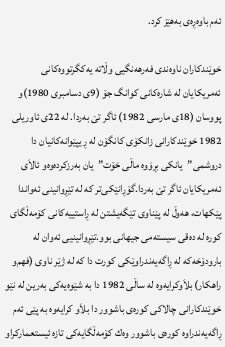ئه‌م باوه‌ڕه‌ی‌ به‌هێز كرد.

خوێندكاران ناوه‌ندی‌ فه‌رهه‌نگیی‌ وڵاته‌ یه‌كگرتووه‌كانی‌ ئه‌مریكایان له‌ شاره‌كانی‌ كوانگ جۆ (9ی‌ دسامبری‌ 1980)و پووسان (18ی‌ مارسی‌ 1982) ئاگر تێ‌ به‌ردا. له‌ 22ی‌ ئاوریلی‌ 1982 خوێندكارانی‌ زانكۆی‌ كانگۆن له‌ ڕیپێوانه‌كانیان دا دروشمی‌”یانكی‌ بڕوَوه‌ ماڵی‌ خۆت”یان به‌رزكرده‌وه‌‌و ئالاَی‌ ئه‌مریكایان ئاگر تێ به‌ردا.گۆڕانێكی‌تر كه‌ له‌ تێڕوانینی‌ ئه‌واندا پێكهات، هه‌وڵ له‌ پێناوی‌ تێگه‌یشتن له‌ ڕاستییه‌كانی‌ كۆمه‌ڵگای‌ كوره‌ له‌ ده‌قی‌ سیسته‌می‌ جیهانی‌ بوو.تێڕوانینیی‌ ئه‌وان له‌ بارودۆخه‌كه‌ له‌ ڕاگه‌یه‌ندراوێكی‌ كورت دا كه‌ له‌ ژێر ناوی‌ (فهم‌و راهكار) بلاَوكرایه‌وه‌ له‌ ساڵی‌ 1982 دا به‌ شێوه‌یه‌كی‌ به‌رین له‌ نێو خوێندكارانی‌ چالاكی‌ كوره‌ی‌ باشوور دا بلاَو كرایه‌وه‌ به‌ پێی‌ ئه‌م ڕاگه‌یه‌ندراوه‌ كوره‌ی‌ باشوور وه‌ك كۆمه‌ڵگایه‌كی‌ تازه‌ ئیستعماركراو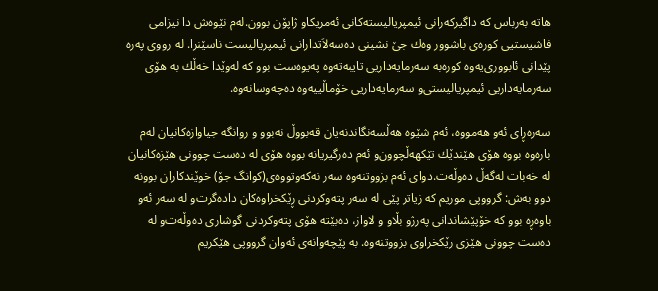هاته‌ به‌رباس كه‌ داگیركه‌رانی‌ ئیمپریالیسته‌كانی‌ ئه‌مریكا‌و ژاپۆن بوون.له‌م نێوه‌ش دا نیزامی‌ فاشیستیی‌ كوره‌ی‌ باشوور وه‌ك جێ‌ نشینی‌ ده‌سه‌لاَتدارانی‌ ئیمپریالیست ناسێنرا. له‌ رووی‌ په‌ره‌ پێدانی‌ ئابووری‌یه‌وه‌ كوره‌به‌ سه‌رمایه‌داریی‌ تایبه‌ته‌وه‌ په‌یوه‌ست بوو كه‌ له‌وێدا خه‌ڵك به‌ هۆی‌ سه‌رمایه‌داریی‌ ئیمپریالیستی‌‌و سه‌رمایه‌داریی‌ خۆماڵییه‌وه‌ ده‌چه‌وسانه‌وه‌.

سه‌ره‌ڕای‌ ئه‌و هه‌مووه‌، ئه‌م شێوه‌ هه‌ڵسه‌نگاندنه‌یان قه‌بووڵ نه‌بوو و روانگه‌ جیاوازه‌كانیان له‌م باره‌وه‌ بووه‌ هۆی‌ هێندێك تێكهه‌ڵچوون‌و ئه‌م ده‌رگیریانه‌ بووه‌ هۆی‌ له‌ ده‌ست چوونی‌ هێزه‌كانیان له‌ خه‌بات له‌گه‌ڵ ده‌وڵه‌ت.دوای‌ ئه‌م بزووتنه‌وه‌ سه‌ر نه‌كه‌وتووه‌ی‌(كوانگ جۆ) خوێندكاران بوونه‌ دوو به‌ش: گرووپی‌ موریم كه‌ زیاتر پێی‌ له‌ سه‌ر پته‌وكردنی‌ ڕێكخراوه‌كان داده‌گرت‌و له‌ سه‌ر ئه‌و باوه‌ڕه‌ بوو كه‌ خۆپێشاندانی‌ په‌رژ‌و بڵاو ‌و لاواز، ده‌بێته‌ هۆی‌ پته‌وكردنی‌ گوشاری‌ ده‌وڵه‌ت‌و له‌ ده‌ست چوونی‌ هێزی‌ رێكخراوی‌ بزووتنه‌وه‌. به‌ پێچه‌وانه‌ی‌ ئه‌وان گرووپی‌ هێكریم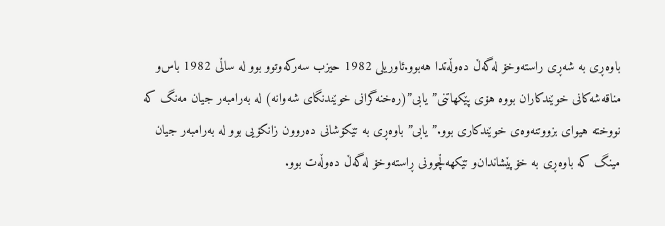باوه‌ڕی‌ به‌ شه‌ڕی‌ راسته‌وخۆ له‌گه‌ڵ ده‌وڵه‌تدا هه‌بوو.ئاوریلی‌ 1982 حیزب سه‌ركه‌وتوو بوو له‌ ساڵی‌ 1982 باس‌و مناقه‌شه‌كانی‌ خوێندكاران بووه‌ هۆی‌ پێكهاتنی‌”یابی‌”(ره‌خنه‌گرانی‌ خوێندنگای‌ شه‌وانه‌) له‌ به‌رامبه‌ر جیان مه‌نگ كه‌ نووخته‌ هیوای‌ بزووتنه‌وه‌ی‌ خوێندكاری‌ بوو.”یابی‌” باوه‌ڕی‌ به‌ تێكۆشانی‌ ده‌روون زانكۆیی‌ بوو له‌ به‌رامبه‌ر جیان مینگ كه‌ باوه‌ڕی‌ به‌ خۆپێشاندان‌و تێكهه‌ڵچوونی‌ ڕاسته‌وخۆ له‌گه‌ڵ ده‌وڵه‌ت بوو.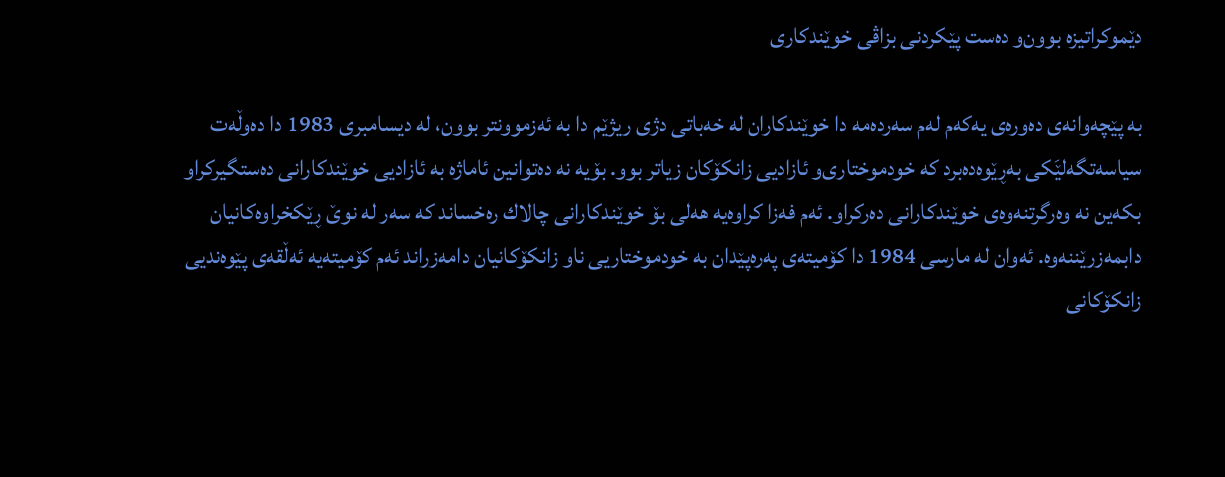دێموكراتیزه‌ بوون‌و ده‌ست پێكردنی‌ بزاڤی‌ خوێندكاری‌

به‌ پێچه‌وانه‌ی‌ ده‌وره‌ی‌ یه‌كه‌م له‌م سه‌رده‌مه‌ دا خوێندكاران له‌ خه‌باتی‌ دژی‌ ریژێم دا به‌ ئه‌زموونتر بوون، له‌ دیسامبری‌ 1983 دا ده‌وڵه‌ت سیاسه‌تگه‌لێَكی‌ به‌ڕێوه‌ده‌برد كه‌ خودموختاری‌‌و ئازادیی‌ زانكۆكان زیاتر بوو. بۆیه‌ نه‌ ده‌توانین ئاماژه‌ به‌ ئازادیی‌ خوێندكارانی‌ ده‌ستگیركراو بكه‌ین نه‌ وه‌رگرتنه‌وه‌ی‌ خوێندكارانی‌ ده‌ركراو. ئه‌م فه‌زا كراوه‌یه‌ هه‌لی‌ بۆ خوێندكارانی‌ چالاك ره‌خساند كه‌ سه‌ر له‌ نوێ‌ ڕێكخراوه‌كانیان دابمه‌زرێننه‌وه‌. ئه‌وان له‌ مارسی‌ 1984 دا كۆمیته‌ی‌ په‌ره‌پێدان به‌ خودموختاریی‌ ناو زانكۆكانیان دامه‌زراند ئه‌م كۆمیته‌یه‌ ئه‌ڵقه‌ی‌ پێوه‌ندیی‌ زانكۆكانی‌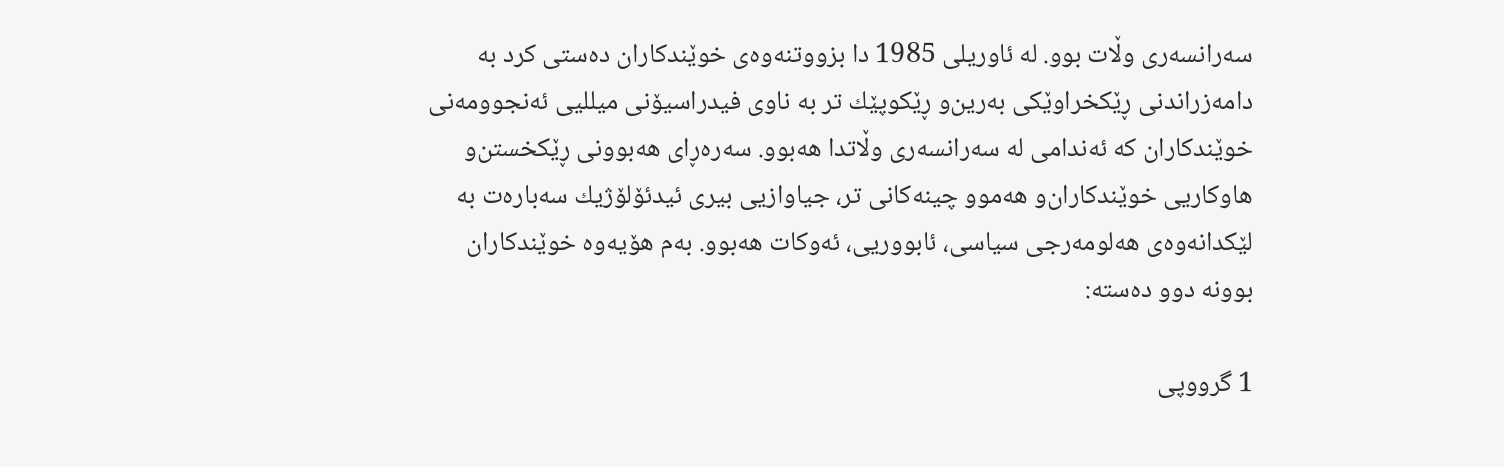سه‌رانسه‌ری‌ وڵات بوو. له‌ ئاوریلی‌ 1985 دا بزووتنه‌وه‌ی‌ خوێندكاران ده‌ستی‌ كرد به‌ دامه‌زراندنی‌ ڕێكخراوێكی‌ به‌رین‌و ڕێكوپێك تر به‌ ناوی‌ فیدراسیۆنی‌ میللیی‌ ئه‌نجوومه‌نی‌ خوێندكاران كه‌ ئه‌ندامی‌ له‌ سه‌رانسه‌ری‌ وڵاتدا هه‌بوو. سه‌ره‌ڕای‌ هه‌بوونی‌ ڕێكخستن‌و هاوكاریی‌ خوێندكاران‌و هه‌موو چینه‌كانی‌ تر، جیاوازیی‌ بیری‌ ئیدئۆلۆژیك سه‌باره‌ت به‌ لێكدانه‌وه‌ی‌ هه‌لومه‌رجی‌ سیاسی‌، ئابووریی‌، ئه‌وكات هه‌بوو. به‌م هۆیه‌وه‌ خوێندكاران بوونه‌ دوو ده‌سته‌:

1 گرووپی‌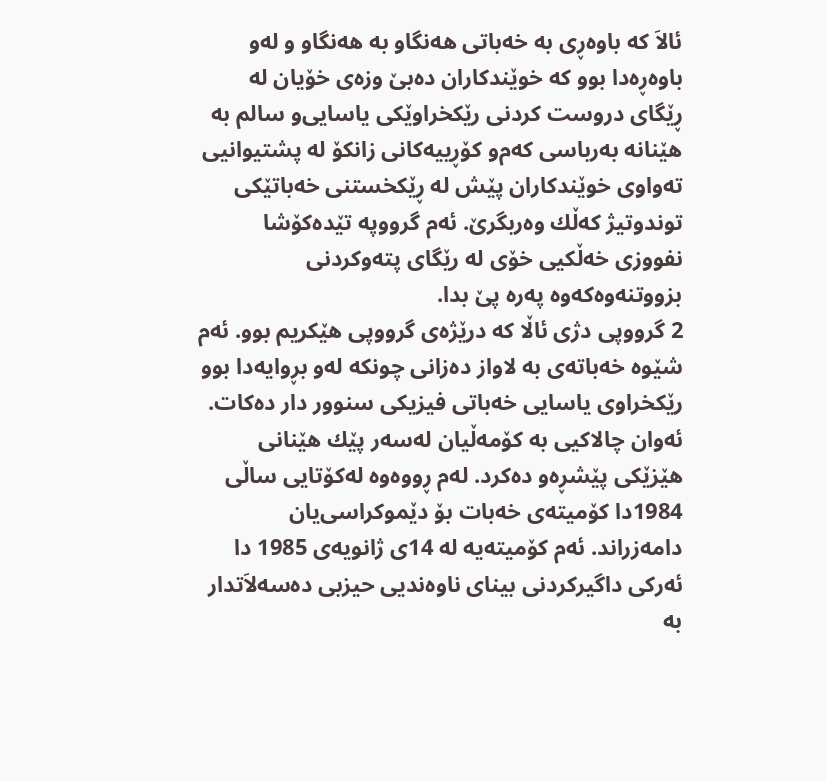ئالاَ كه‌ باوه‌ڕی‌ به‌ خه‌باتی‌ هه‌نگاو به‌ هه‌نگاو و له‌و باوه‌ڕه‌دا بوو كه‌ خوێندكاران ده‌بێ‌ وزه‌ی‌ خۆیان له‌ ڕێگای‌ دروست كردنی‌ رێكخراوێكی‌ یاسایی‌‌و سالم به‌ هێنانه‌ به‌رباسی‌ كه‌م‌و كۆڕییه‌كانی‌ زانكۆ له‌ پشتیوانیی‌ ته‌واوی‌ خوێندكاران پێش له‌ ڕێكخستنی‌ خه‌باتێكی‌ توندوتیژ كه‌ڵك وه‌ربگرێ‌. ئه‌م گرووپه‌ تێده‌كۆشا نفووزی‌ خه‌ڵكیی‌ خۆی‌ له‌ رێگای پته‌وكردنی‌ بزووتنه‌وه‌كه‌وه‌ په‌ره‌ پێ بدا.
2 گرووپی‌ دژی‌ ئاڵا كه‌ درێژه‌ی‌ گرووپی‌ هێكریم بوو. ئه‌م شێوه‌ خه‌باته‌ی‌ به‌ لاواز ده‌زانی‌ چونكه‌ له‌و بڕوایه‌دا بوو رێكخراوی یاسایی‌ خه‌باتی‌ فیزیكی‌ سنوور دار ده‌كات. ئه‌وان چالاكیی‌ به‌ كۆمه‌ڵیان له‌سه‌ر پێك هێنانی‌ هێزێكی‌ پێشڕه‌و ده‌كرد. له‌م ڕووه‌وه‌ له‌كۆتایی‌ ساڵی‌ 1984دا كۆمیته‌ی‌ خه‌بات بۆ دێموكراسی‌یان دامه‌زراند. ئه‌م كۆمیته‌یه‌ له‌ 14ی‌ ژانویه‌ی‌ 1985 دا ئه‌ركی‌ داگیركردنی‌ بینای‌ ناوه‌ندیی‌ حیزبی‌ ده‌سه‌لاَتدار به‌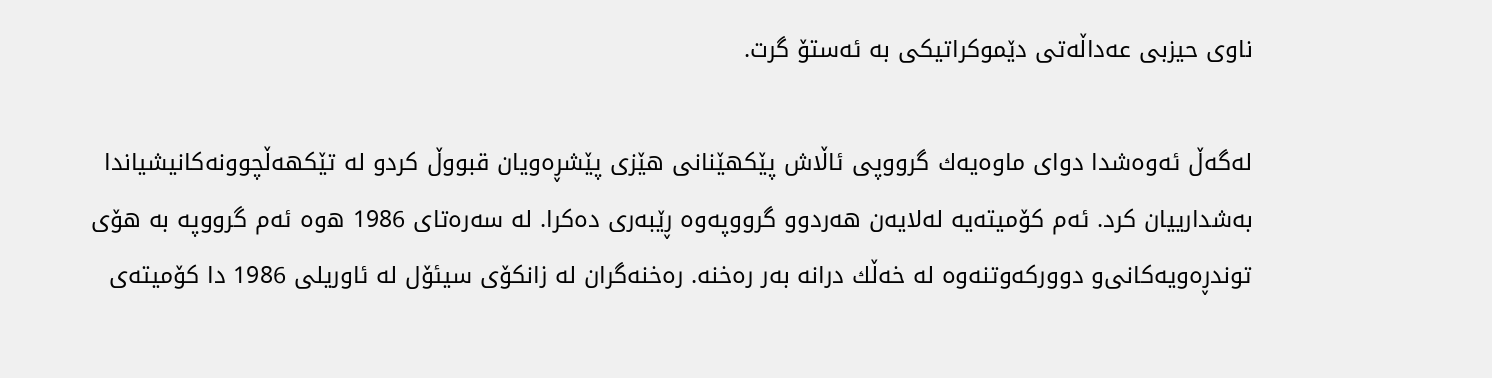ناوی‌ حیزبی‌ عه‌داڵه‌تی‌ دێموكراتیكی‌ به‌ ئه‌ستۆ گرت.

له‌گه‌ڵ ئه‌وه‌شدا دوای‌ ماوه‌یه‌ك گرووپی‌ ئاڵاش پێكهێنانی‌ هێزی‌ پێشڕه‌ویان قبووڵ كردو له‌ تێكهه‌ڵچوونه‌كانیشیاندا به‌شدارییان كرد. ئه‌م كۆمیته‌یه‌ له‌لایه‌ن هه‌ردوو گرووپه‌وه‌ ڕێبه‌ری‌ ده‌كرا. له‌ سه‌ره‌تای 1986 ه‌وه‌ ئه‌م گرووپه‌ به‌ هۆی‌ توندڕه‌ویه‌كانی‌‌و دووركه‌وتنه‌وه‌ له‌ خه‌ڵك درانه‌ به‌ر ره‌خنه‌. ره‌خنه‌گران له‌ زانكۆی سیئۆل له‌ ئاوریلی‌ 1986 دا كۆمیته‌ی‌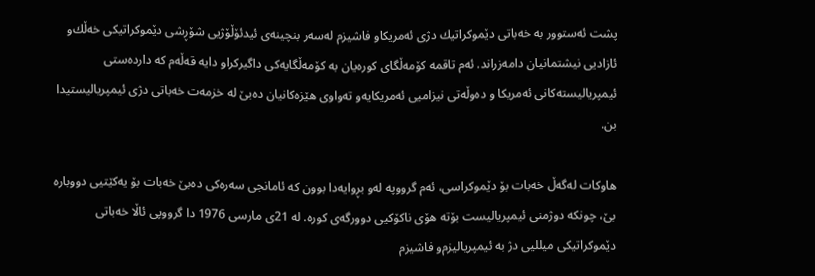پشت ئه‌ستوور به‌ خه‌باتی‌ دێموكراتیك دژی‌ ئه‌مریكا‌و فاشیزم له‌سه‌ر بنچینه‌ی‌ ئیدئۆڵۆژیی‌ شۆڕشی‌ دێموكراتیكی‌ خه‌ڵك‌و ئازادیی‌ نیشتمانیان دامه‌زراند. ئه‌م تاقمه‌ كۆمه‌ڵگای‌ كوره‌یان به‌ كۆمه‌ڵگایه‌كی‌ داگیركراو دایه‌ قه‌ڵه‌م كه‌ دارده‌ستی‌ ئیمپریالیسته‌كانی‌ ئه‌مریكا ‌و ده‌وڵه‌تی‌ نیزامیی‌ ئه‌مریكایه‌‌و ته‌واوی‌ هێزه‌كانیان ده‌بێ‌ له‌ خزمه‌ت خه‌باتی‌ دژی‌ ئیمپریالیستیدا بن.

هاوكات له‌گه‌ڵ خه‌بات بۆ دێموكراسی‌، ئه‌م گرووپه‌ له‌و بڕوایه‌دا بوون كه‌ ئامانجی‌ سه‌ره‌كی‌ ده‌بێ‌ خه‌بات بۆ یه‌كێتیی‌ دووباره‌ بێ‌، چونكه‌ دوژمنی‌ ئیمپریالیست بۆته‌ هۆی‌ ناكۆكیی‌ دوورگه‌ی‌ كوره‌. له‌ 21ی‌ مارسی‌ 1976 دا گرووپی‌ ئاڵا خه‌باتی‌ دێموكراتیكی‌ میللیی‌ دژ به‌ ئیمپریالیزم‌و فاشیزم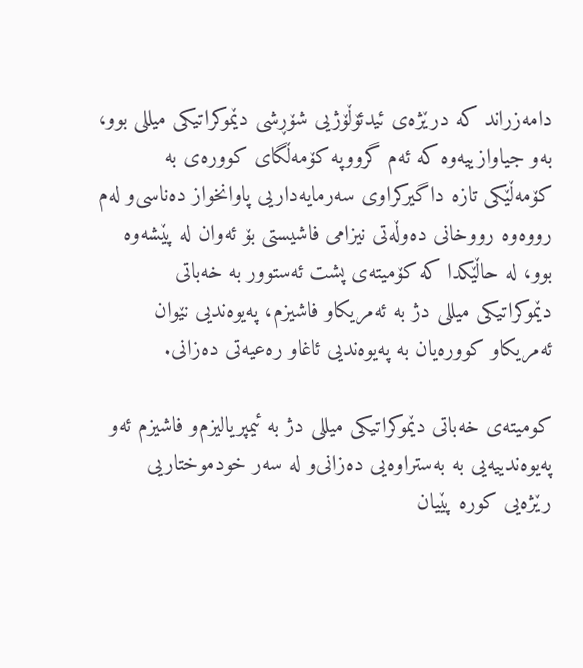دامه‌زراند كه‌ درێژه‌ی ئیدئۆڵۆژیی شۆڕشی‌ دێموكراتیكی‌ میللی‌ بوو، به‌و جیاوازییه‌وه‌ كه‌ ئه‌م گرووپه‌ كۆمه‌ڵگای‌ كووره‌ی‌ به‌ كۆمه‌ڵێكی‌ تازه‌ داگیركراوی‌ سه‌رمایه‌داریی پاوانخواز ده‌ناسی‌‌و له‌م رووه‌وه‌ رووخانی‌ ده‌وڵه‌تی‌ نیزامی‌ فاشیستی‌ بۆ ئه‌وان له‌ پێشه‌وه‌ بوو، له‌ حاڵێكدا كه‌ كۆمیته‌ی‌ پشت ئه‌ستوور به‌ خه‌باتی‌ دێموكراتیكی‌ میللی‌ دژ به‌ ئه‌مریكا‌و فاشیزم، په‌یوه‌ندیی‌ نێوان ئه‌مریكاو كووره‌یان به‌ په‌یوه‌ندیی‌ ئاغاو ره‌عیه‌تی‌ ده‌زانی‌.

كومیته‌ی‌ خه‌باتی‌ دێموكراتیكی‌ میللی‌ دژ به‌ ئیمپریالیزم‌و فاشیزم ئه‌و په‌یوه‌ندییه‌یی‌ به‌ به‌ستراوه‌یی‌ ده‌زانی‌‌و له‌ سه‌ر خودموختاریی‌ رێژه‌یی‌ كوره‌ پێیان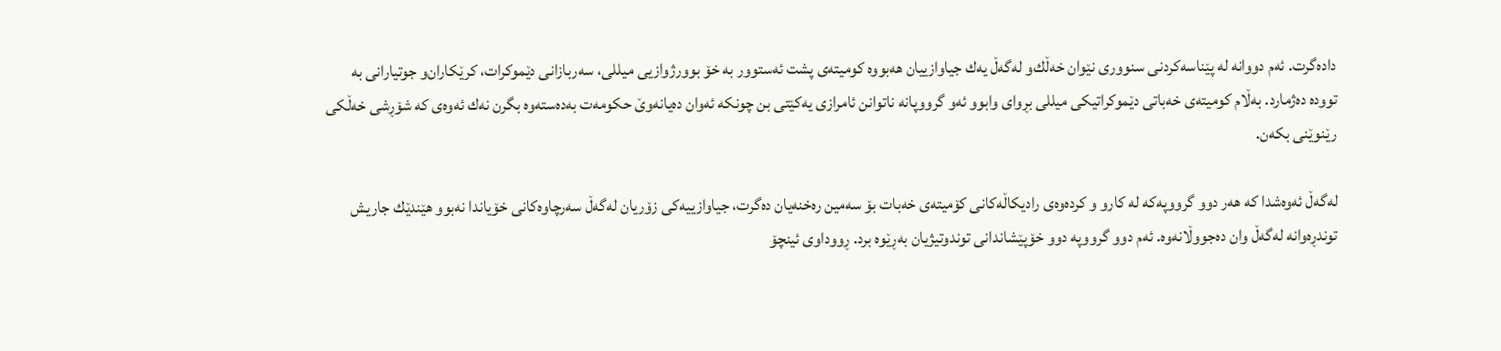داده‌گرت. ئه‌م دووانه‌ له‌ پێناسه‌كردنی‌ سنووری‌ نێوان خه‌ڵك‌و له‌گه‌ڵ یه‌ك جیاوازییان هه‌بووه‌ كومیته‌ی‌ پشت ئه‌ستوور به‌ خۆ بوورژوازیی‌ میللی‌، سه‌ربازانی‌ دێموكرات، كرێكاران‌و جوتیارانی‌ به‌ تووده‌ ده‌ژمارد. به‌ڵام كومیته‌ی‌ خه‌باتی‌ دێموكراتیكی‌ میللی‌ بڕوای‌ وابوو ئه‌و گرووپانه‌ ناتوانن ئامرازی‌ یه‌كێتی‌ بن چونكه‌ ئه‌وان ده‌یانه‌وێ‌ حكومه‌ت به‌ده‌سته‌وه‌ بگرن نه‌ك ئه‌وه‌ی‌ كه‌ شۆڕشی‌ خه‌ڵكی‌ رێنوێنی‌ بكه‌ن.

له‌گه‌ڵ ئه‌وه‌شدا كه‌ هه‌ر دوو گرووپه‌كه‌ له‌ كارو و كرده‌وه‌ی‌ رادیكاڵه‌كانی‌ كۆمیته‌ی‌ خه‌بات بۆ سه‌مین ره‌خنه‌یان ده‌گرت، جیاوازییه‌كی‌ زۆریان له‌گه‌ڵ سه‌رچاوه‌كانی‌ خۆیاندا نه‌بوو هێندێك جاریش توندڕه‌وانه‌ له‌گه‌ڵ وان ده‌جووڵانه‌وه‌. ئه‌م دوو گرووپه‌ دوو خۆپێشاندانی‌ توندوتیژیان به‌ڕێوه‌ برد. ڕووداوی‌ ئینچۆ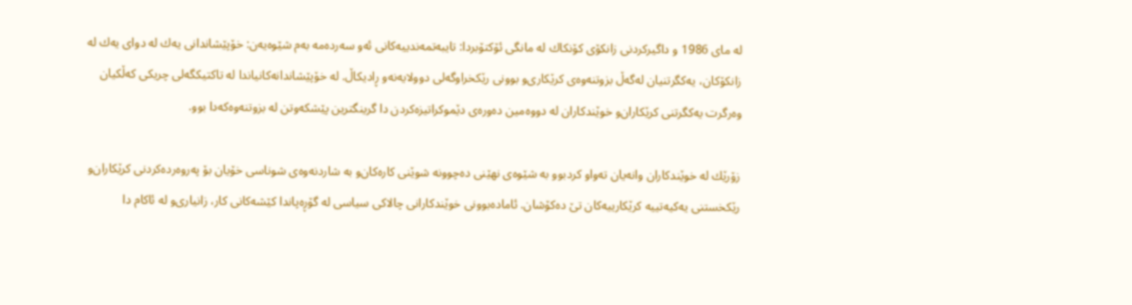له‌ مای‌ 1986 و داگیركردنی‌ زانكۆی‌ كۆنكاك له‌ مانگی‌ ئۆكتۆبردا: تایبه‌تمه‌ندییه‌كانی‌ ئه‌و سه‌رده‌مه‌ به‌م شێوه‌یه‌ن: خۆپێشاندانی‌ یه‌ك له‌ دوای‌ یه‌ك له‌ زانكۆكان، یه‌كگرتنیان له‌گه‌ڵ بزوتنه‌وه‌ی كرێكاری‌‌و بوونی‌ رێكخراوگه‌لی‌ دوولایه‌نه‌‌و ڕادیكاڵ. له‌ خۆپێشاندانه‌كانیاندا له‌ تاكتیكگه‌لی‌ چریكی‌ كه‌ڵكیان وه‌رگرت یه‌كگرتنی‌ كرێكاران‌و خوێندكاران له‌ دووه‌مین ده‌وره‌ی‌ دێموكراتیزه‌كردن دا گرینگترین پێشكه‌وتن له‌ بزوتنه‌وه‌كه‌دا بوو.

زۆرێك له‌ خوێندكاران وانه‌یان ته‌واو كردبوو به‌ شێوه‌ی‌ نهێنی‌ ده‌چوونه‌ شوێنی‌ كاره‌كان‌و به‌ شاردنه‌وه‌ی‌ شوناسی‌ خۆیان بۆ په‌روه‌رده‌كردنی‌ كرێكاران‌و رێكخستنی‌ یه‌كیه‌تییه‌ كرێكارییه‌كان تێ‌ ده‌كۆشان. ئاماده‌بوونی‌ خوێندكارانی‌ چالاكی‌ سیاسی‌ له‌ گۆڕه‌پاندا كێشه‌كانی‌ كار، زانیاری‌‌و له‌ ئاكام دا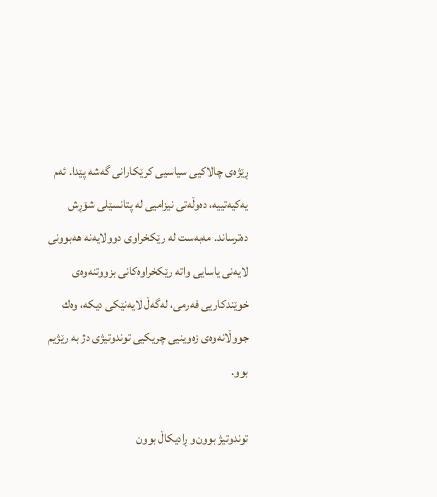ڕێژه‌ی‌ چالاكیی سیاسیی‌ كرێكارانی‌ گه‌شه‌ پێدا. ئه‌م یه‌كیه‌تییه‌، ده‌وڵه‌تی‌ نیزامیی‌ له‌ پتانسێلی‌ شۆڕش ده‌ترساند. مه‌به‌ست له‌ رێكخراوی‌ دوولایه‌نه‌ هه‌بوونی‌ لایه‌نی‌ یاسایی‌ واته‌ رێكخراوه‌كانی‌ بزووتنه‌وه‌ی‌ خوێندكاریی‌ فه‌رمی‌، له‌گه‌ڵ لایه‌نێكی‌ دیكه‌، وه‌ك جووڵانه‌وه‌ی‌ زه‌وینیی چریكیی‌ توندوتیژی‌ دژ به‌ رێژیم بوو.

توندوتیژ بوون‌و ڕادیكاڵ بوون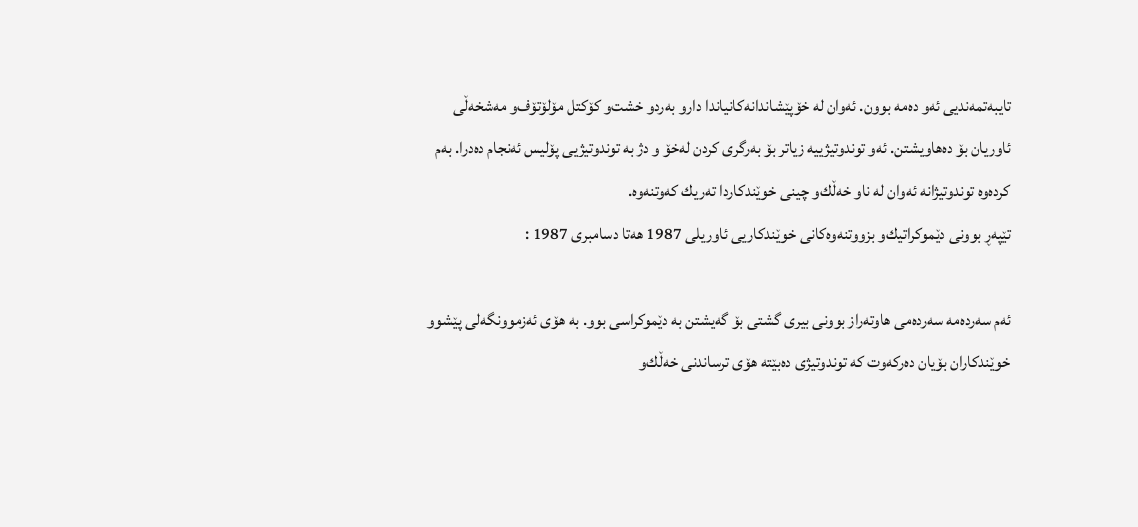تایبه‌تمه‌ندیی‌ ئه‌و ده‌مه‌ بوون. ئه‌وان له‌ خۆپێشاندانه‌كانیاندا دارو به‌ردو خشت‌و كۆكتل مۆلۆتۆف‌و مه‌شخه‌ڵی‌ ئاوریان بۆ ده‌هاویشتن. ئه‌و توندوتیژییه‌ زیاتر بۆ به‌رگری‌ كردن له‌خۆ و دژ به‌ توندوتیژیی‌ پۆلیس ئه‌نجام ده‌درا. به‌م كرده‌وه‌ توندوتیژانه‌ ئه‌وان له‌ ناو خه‌ڵك‌و چینی‌ خوێندكاردا ته‌ریك كه‌وتنه‌وه‌.
تێپه‌ڕ بوونی‌ دێموكراتیك‌و بزووتنه‌وه‌كانی‌ خوێندكاریی‌ ئاوریلی‌ 1987 هه‌تا دسامبری‌ 1987 :

ئه‌م سه‌رده‌مه‌ سه‌رده‌می‌ هاوته‌راز بوونی‌ بیری‌ گشتی بۆ گه‌یشتن به‌ دێموكراسی بوو. به‌ هۆی‌ ئه‌زموونگه‌لی‌ پێشوو خوێندكاران بۆیان ده‌ركه‌وت كه‌ توندوتیژی‌ ده‌بێته‌ هۆی‌ ترساندنی‌ خه‌ڵك‌و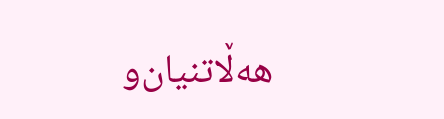هه‌ڵاتنیان‌و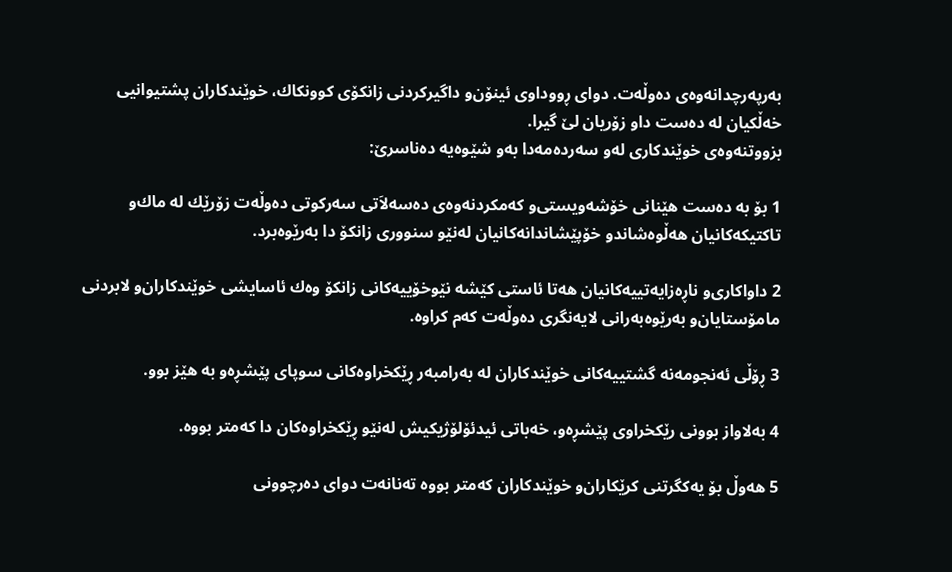به‌رپه‌رچدانه‌وه‌ی‌ ده‌وڵه‌ت. دوای‌ ڕووداوی‌ ئینۆن‌و داگیركردنی‌ زانكۆی‌ كوونكاك، خوێندكاران پشتیوانیی خه‌ڵكیان له‌ ده‌ست دا‌و زۆریان لێ‌ گیرا.
بزووتنه‌وه‌ی‌ خوێندكاری‌ له‌و سه‌رده‌مه‌دا به‌و شێوه‌یه‌ ده‌ناسرێ‌:

1 بۆ به‌ ده‌ست هێنانی‌ خۆشه‌ویستی‌‌و كه‌مكردنه‌وه‌ی‌ ده‌سه‌لاَتی‌ سه‌ركوتی‌ ده‌وڵه‌ت زۆرێك له‌ ماك‌و تاكتیكه‌كانیان هه‌ڵوه‌شاندو خۆپێشاندانه‌كانیان له‌نێو سنووری‌ زانكۆ دا به‌رێوه‌برد.

2 داواكاری‌‌و ناڕه‌زایه‌تییه‌كانیان هه‌تا ئاستی‌ كێشه‌ نێوخۆییه‌كانی‌ زانكۆ وه‌ك ئاسایشی‌ خوێندكاران‌و لابردنی‌ مامۆستایان‌و به‌رێوه‌به‌رانی‌ لایه‌نگری‌ ده‌وڵه‌ت كه‌م كراوه‌.

3 ڕۆڵی‌ ئه‌نجومه‌نه‌ گشتییه‌كانی‌ خوێندكاران له‌ به‌رامبه‌ر ڕێكخراوه‌كانی‌ سوپای‌ پێشڕه‌و به‌ هێز بوو.

4 به‌لاواز بوونی‌ رێكخراوی‌ پێشڕه‌و، خه‌باتی‌ ئیدئۆلۆژیكیش له‌نێو ڕێكخراوه‌كان دا كه‌متر بووه‌.

5 هه‌وڵ بۆ یه‌كگرتنی‌ كرێكاران‌و خوێندكاران كه‌متر بووه‌ ته‌نانه‌ت دوای‌ ده‌رچوونی‌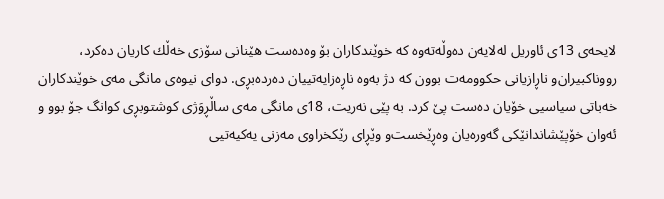لایحه‌ی‌ 13ی‌ ئاوریل له‌لایه‌ن ده‌وڵه‌ته‌وه‌ كه‌ خوێندكاران بۆ وه‌ده‌ست هێنانی‌ سۆزی‌ خه‌ڵك كاریان ده‌كرد، رووناكبیران‌و ناڕازیانی‌ حكوومه‌ت بوون كه‌ دژ به‌وه‌ ناڕه‌زایه‌تییان ده‌رده‌بڕی‌. دوای‌ نیوه‌ی‌ مانگی‌ مه‌ی‌ خوێندكاران خه‌باتی‌ سیاسیی خۆیان ده‌ست پێ كرد. به‌ پێی نه‌ریت، 18ی‌ مانگی‌ مه‌ی‌ ساڵڕوَژی‌ كوشتوبڕی‌ كوانگ جۆ بوو و ئه‌وان خۆپێشاندانێكی‌ گه‌وره‌یان وه‌ڕێخست‌و وێڕای‌ رێكخراوی‌ مه‌زنی‌ یه‌كیه‌تیی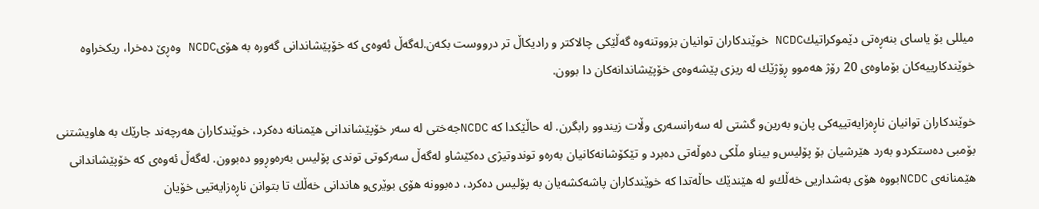میللی‌ بۆ یاسای‌ بنه‌ڕه‌تی‌ دێموكراتیكNCDC خوێندكاران توانیان بزووتنه‌وه‌ گه‌ڵێكی‌ چالاكتر ‌و رادیكاڵ تر درووست بكه‌ن.له‌گه‌ڵ ئه‌وه‌ی‌ كه‌ خۆپێشاندانی‌ گه‌وره‌ به‌ هۆی‌NCDC وه‌ڕێ‌ ده‌خرا، ریكخراوه‌ خوێندكارییه‌كان بۆماوه‌ی 20 رۆژ هه‌موو ڕۆژێك له‌ ریزی‌ پێشه‌وه‌ی‌ خۆپێشاندانه‌كان دا بوون.

خوێندكاران توانیان ناڕه‌زایه‌تییه‌كی‌ پان‌و به‌رین‌و گشتی‌ له‌ سه‌رانسه‌ری‌ وڵات زیندوو رابگرن. له‌ حاڵێكدا كه‌ NCDCجه‌ختی‌ له‌ سه‌ر خۆپێشاندانی‌ هێمنانه‌ ده‌كرد، خوێندكاران هه‌رچه‌ند جارێك به‌ هاویشتنی‌ بۆمبی ده‌ستكردو به‌رد هێرشیان بۆ پۆلیس‌و بیناو مڵكی‌ ده‌وڵه‌تی‌ ده‌برد و تێكۆشانه‌كانیان به‌ره‌و توندوتیژی‌ ده‌كێشا‌و له‌گه‌ڵ سه‌ركوتی‌ توندی‌ پۆلیس به‌ره‌وڕوو ده‌بوون. له‌گه‌ڵ ئه‌وه‌ی‌ كه‌ خۆپێشاندانی‌ هێمنانه‌ی‌ NCDCبووه‌ هۆی‌ به‌شداریی خه‌ڵك‌و له‌ هێندێك حاڵه‌تدا كه‌ خوێندكاران پاشه‌كشه‌یان به‌ پۆلیس ده‌كرد، ده‌بوونه‌ هۆی‌ بوێری‌‌و هاندانی‌ خه‌ڵك تا بتوانن ناڕه‌زایه‌تیی خۆیان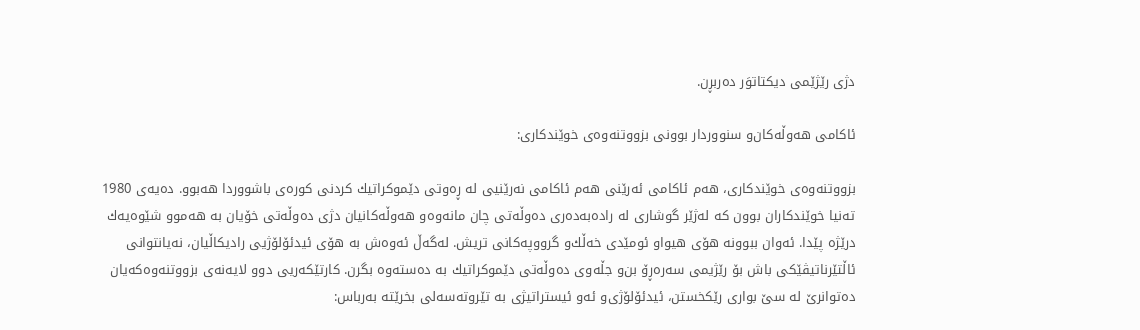دژی‌ رێژێمی‌ دیكتاتوَر ده‌ربڕن.

ئاكامی‌ هه‌وڵه‌كان‌و سنووردار بوونی‌ بزووتنه‌وه‌ی‌ خوێندكاری‌:

بزووتنه‌وه‌ی‌ خوێندكاری‌، هه‌م ئاكامی‌ ئه‌رێنی‌ هه‌م ئاكامی‌ نه‌رێنیی‌ له‌ ڕه‌وتی‌ دێموكراتیك كردنی‌ كوره‌ی‌ باشووردا هه‌بوو. ده‌یه‌ی 1980 ته‌نیا خوێندكاران بوون كه‌ له‌ژێر گوشاری‌ له‌ راده‌به‌ده‌ری‌ ده‌وڵه‌تی‌ چان مانه‌وه‌و هه‌وڵه‌كانیان دژی‌ ده‌وڵه‌تی‌ خۆیان به‌ هه‌موو شێوه‌یه‌ك درێژه‌ پێدا. ئه‌وان ببوونه‌ هۆی‌ هیواو ئومێدی‌ خه‌ڵك‌و گرووپه‌كانی‌ تریش. له‌گه‌ڵ ئه‌وه‌ش به‌ هۆی‌ ئیدئۆلۆژیی رادیكاڵیان، نه‌یانتوانی‌ ئاڵتێرناتیڤێكی‌ باش بۆ رێژیمی‌ سه‌ره‌ڕۆ بن‌و جڵه‌وی‌ ده‌وڵه‌تی‌ دێموكراتیك به‌ ده‌سته‌وه‌ بگرن. كارتێكه‌ریی‌ دوو لایه‌نه‌ی‌ بزووتنه‌وه‌كه‌یان ده‌توانرێ له‌ سێ‌ بواری‌ رێكخستن، ئیدئۆلۆژی‌‌و ئه‌و ئیستراتیژی به‌ تێروته‌سه‌لی‌ بخرێته‌ به‌رباس: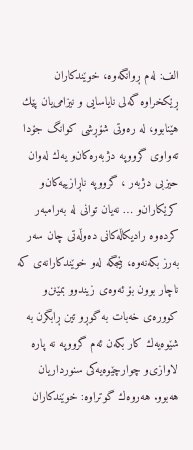الف: له‌م ڕوانگه‌وه‌، خوێندكاران ڕێكخراوه‌ گه‌لی‌ نایاسایی‌ و نیزامی‌یان پێك هێنابوو، له‌ ره‌وتی‌ شۆڕشی‌ كوانگ جۆدا ته‌واوی‌ گرووپه‌ دژبه‌ره‌كان‌و یه‌ك له‌وان حیزبی‌ دژبه‌ر ، گرووپه‌ ناڕازییه‌كان‌و كرێكاران‌و … نه‌یان توانی‌ له‌ به‌رامبه‌ر كرده‌وه‌ رادیكاڵه‌كانی‌ ده‌وڵه‌تی‌ چان سه‌ر به‌رز بكه‌نه‌وه‌، بێجگه‌ له‌و خوێندكارانه‌ی‌ كه‌ ناچار بوون بۆ ئه‌وه‌ی‌ زیندوو بمێنن‌و كووره‌ی‌ خه‌بات به‌ گوڕو تین ڕابگرن به‌ شێوه‌یه‌ك كار بكه‌ن ئه‌م گرووپه‌ نه‌ پاره‌ لاوازی‌‌و چوارچێوه‌یه‌كی‌ سنورداریان هه‌بوو. هه‌روه‌ك گوتراوه‌: خوێندكاران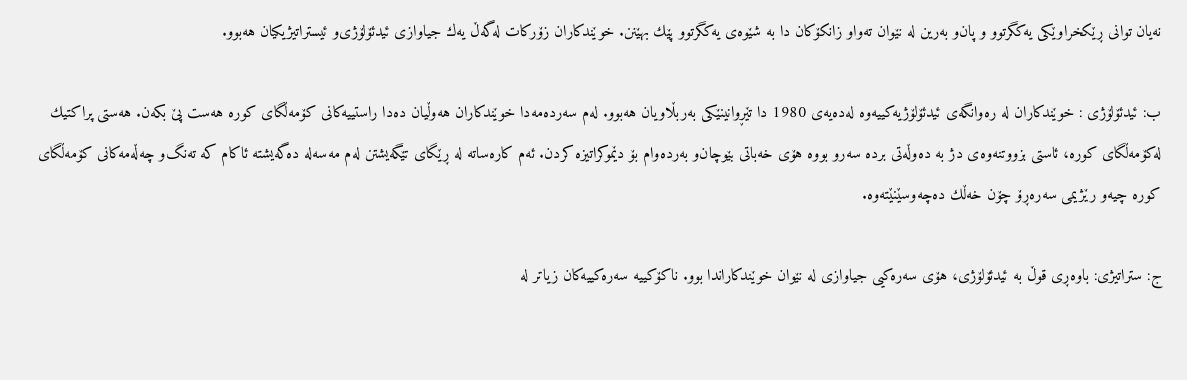نه‌یان توانی‌ ڕێكخراوێكی‌ یه‌كگرتوو و پان‌و به‌رین له‌ نێوان ته‌واو زانكۆكان دا به‌ شێوه‌ی‌ یه‌كگرتوو پێك بهێنن. خوێندكاران زۆركات له‌گه‌ڵ یه‌ك جیاوازی‌ ئیدئۆلۆژی‌‌و ئیستراتیژیكیان هه‌بوو.

ب: ئیدئۆلۆژی‌ : خوێندكاران له‌ ره‌وانگه‌ی‌ ئیدئۆلۆژیه‌كییه‌وه‌ له‌ده‌یه‌ی‌ 1980 دا تێڕوانینێكی‌ به‌ربڵاویان هه‌بوو. له‌م سه‌رده‌مه‌دا خوێندكاران هه‌وڵیان ده‌دا راستییه‌كانی‌ كۆمه‌ڵگای‌ كوره‌ هه‌ست پێ بكه‌ن. هه‌ستی‌ پراكتیك له‌كۆمه‌ڵگای‌ كوره‌، ئاستی‌ بزووتنه‌وه‌ی‌ دژ به‌ ده‌وڵه‌تی‌ برده‌ سه‌رو بووه‌ هۆی‌ خه‌باتی‌ بێوچان‌و به‌رده‌وام بۆ دێموكراتیزه‌ كردن. ئه‌م كاره‌ساته‌ له‌ ڕێگای‌ تێگه‌یشتن له‌م مه‌سه‌له‌ ده‌گه‌یشته‌ ئاكام كه‌ ته‌نگ‌و چه‌ڵه‌مه‌كانی‌ كۆمه‌ڵگای‌ كوره‌ چیه‌‌و رێژیمی‌ سه‌ره‌ڕۆ چۆن خه‌ڵك ده‌چه‌وسێنێته‌وه‌.

ج: ستراتیژی‌: باوه‌ڕی‌ قوڵ به‌ ئیدئۆلۆژی‌، هۆی‌ سه‌ره‌كیی‌ جیاوازی‌ له‌ نێوان خوێندكاراندا بوو. ناكۆكییه‌ سه‌ره‌كییه‌كان زیاتر له‌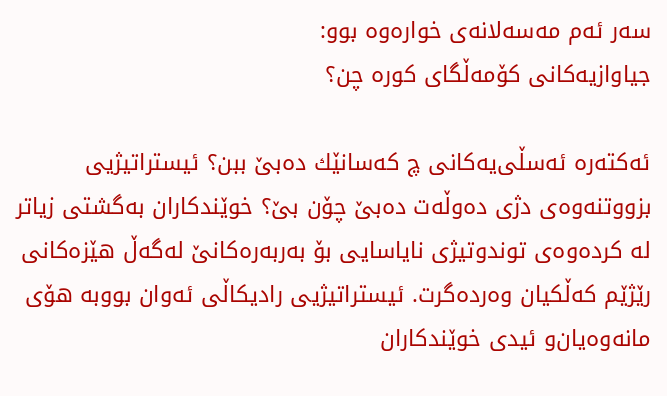سه‌ر ئه‌م مه‌سه‌لانه‌ی‌ خواره‌وه‌ بوو:
جیاوازیه‌كانی‌ كۆمه‌ڵگای‌ كوره‌ چن؟

ئه‌كته‌ره‌ ئه‌سڵی‌یه‌كانی‌ چ كه‌سانێك ده‌بێ‌ ببن؟ ئیستراتیژیی بزووتنه‌وه‌ی‌ دژی‌ ده‌وڵه‌ت ده‌بێ‌ چۆن بێ‌؟ خوێندكاران به‌گشتی‌ زیاتر له‌ كرده‌وه‌ی‌ توندوتیژی‌ نایاسایی‌ بۆ به‌ربه‌ره‌كانێ‌ له‌گه‌ڵ هێزه‌كانی‌ رێژێم كه‌ڵكیان وه‌رده‌گرت. ئیستراتیژیی رادیكاڵی‌ ئه‌وان بووبه‌ هۆی‌ مانه‌وه‌یان‌و ئیدی‌ خوێندكاران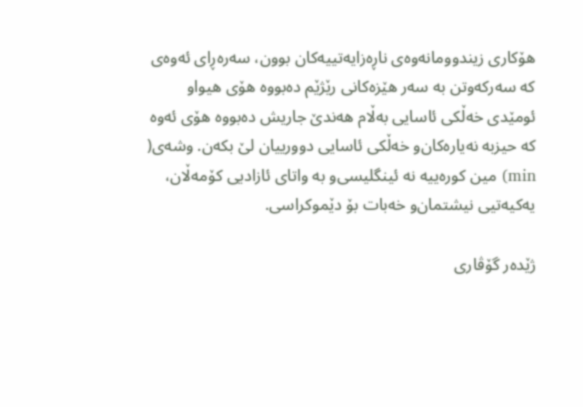هۆكاری‌ زیندوومانه‌وه‌ی‌ ناڕه‌زایه‌تییه‌كان بوون، سه‌ره‌ڕای‌ ئه‌وه‌ی‌ كه‌ سه‌ركه‌وتن به‌ سه‌ر هێزه‌كانی‌ رێژێم ده‌بووه‌ هۆی‌ هیواو ئومێدی‌ خه‌ڵكی‌ ئاسایی‌ به‌ڵام هه‌ندێ‌ جاریش ده‌بووه‌ هۆی‌ ئه‌وه‌ كه‌ حیزبه‌ نه‌یاره‌كان‌و خه‌ڵكی‌ ئاسایی‌ دوورییان لێ‌ بكه‌ن. وشه‌ی‌( min) مین كوره‌ییه‌ نه‌ ئینگلیسی‌‌و به‌ واتای‌ ئازادیی كۆمه‌ڵان، یه‌كیه‌تیی‌ نیشتمان‌و خه‌بات بۆ دێموكراسی‌.

ژێده‌ر گۆڤاری‌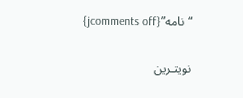“نامه‌”{jcomments off}

نویتـرین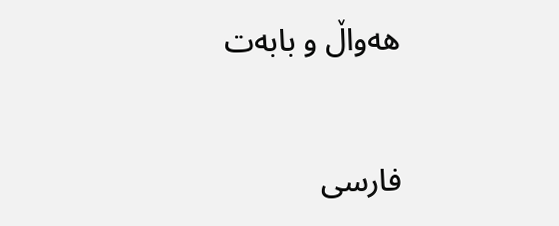هەواڵ و بابەت


فارسی